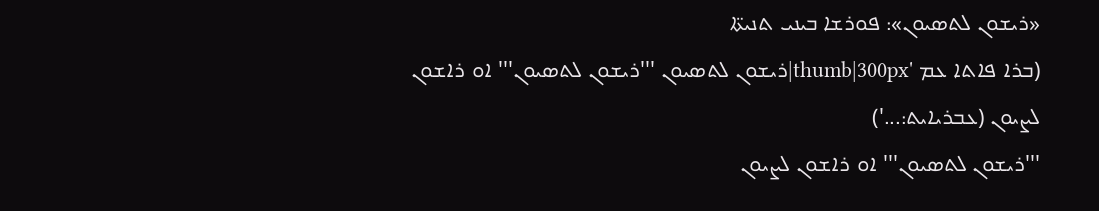«ܪܝܫܘܢ ܠܬܣܝܘܢ»: ܦܘܪܫܐ ܒܝܢܝ ܬܢܝܬ̈ܐ
(ܒܪܐ ܦܐܬܐ ܥܡ 'thumb|300px|ܪܝܫܘܢ ܠܬܣܝܘܢ '''ܪܝܫܘܢ ܠܬܣܝܘܢ''' ܐܘ ܪܐܫܘܢ ܠܨܝܘܢ (ܥܒܪܝܐܝܬ:...')
'''ܪܝܫܘܢ ܠܬܣܝܘܢ''' ܐܘ ܪܐܫܘܢ ܠܨܝܘܢ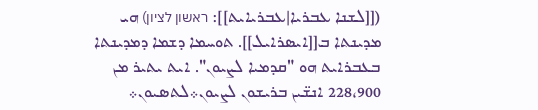([[ܠܫܢܐ ܥܒܪܝܐ|ܥܒܪܝܐܝܬ]]: ראשון לציון) ܗܝ ܡܕܝܢܬܐ ܒ[[ܐܝܣܪܐܝܠ]]. ܬܘܚܡܐ ܕܫܡܐ ܕܡܕܝܢܬܐ ܒܥܒܪܐܝܬ ܗܘ "ܩܕܡܝܐ ܠܨܝܘܢ". ܐܝܬ ܝܬܝܪ ܡܢ 228،900 ܐܢܫ̈ܝܢ ܒܪܝܫܘܢ ܠܨܝܘܢ܀ܠܬܣܝܘܢ܀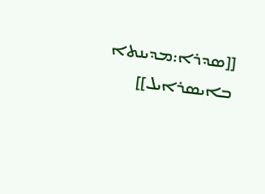[[ܣܕܪܐ:ܡܕܝܢܬܐ ܒܐܝܣܪܐܝܠ]]